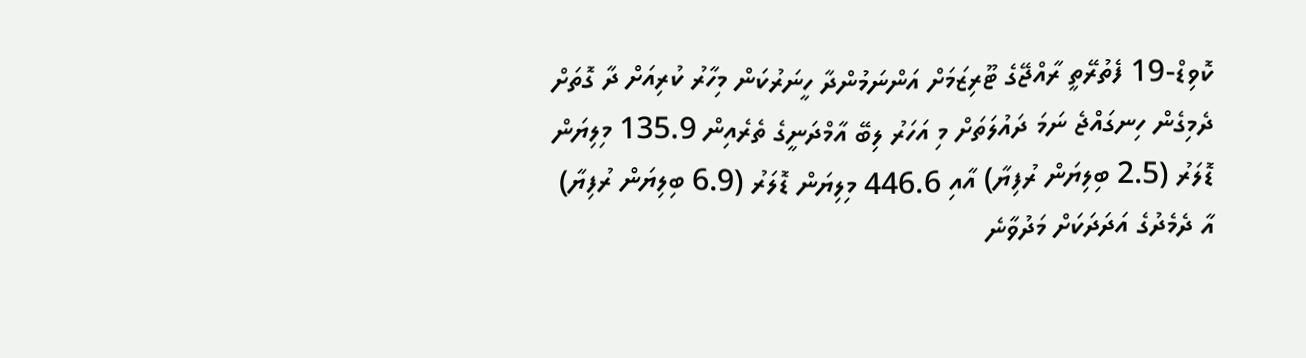ކޮވިޑް-19 ފެތުރޭތީ ރާއްޖޭގެ ޓޫރިޒަމަށް އަންނަމުންދާ ހީނަރުކަން މިހާރު ކުރިއަށް ދާ ގޮތަށް ދެމިގެން ހިނގައްޖެ ނަމަ ދައުލަތަށް މި އަހަރު ލިބޭ އާމްދަނީގެ ތެރެއިން 135.9 މިލިޔަން ޑޮލަރު (2.5 ބިލިޔަން ރުފިޔާ) އާއި 446.6 މިލިޔަން ޑޮލަރު (6.9 ބިލިޔަން ރުފިޔާ) އާ ދެމެދުގެ އަދަދަކަށް މަދުވާނެ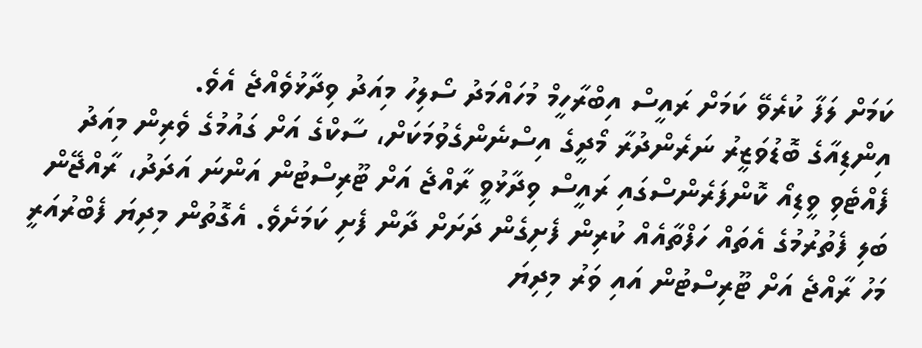ކަމަށް ލަފާ ކުރެވޭ ކަމަށް ރައީސް އިބްރާހީމް މުހައްމަދު ސޯލިހު މިއަދު ވިދާޅުވެއްޖެ އެވެ.
އިންޑިއާގެ ބޮޑުވަޒީރު ނަރެންދުރާ މޯދީގެ އިސްނެންގެވުމަކަށް، ސާކްގެ އަށް ގައުމުގެ ވެރިން މިއަދު ފެއްޓެވި ވީޑިއޯ ކޮންފަރެންސްގައި ރައީސް ވިދާޅުވީ ރާއްޖެ އަށް ޓޫރިސްޓުން އަންނަ އަދަދު، ރާއްޖޭން ބަލި ފެތުރުމުގެ އެތައް ހަފްތާއެއް ކުރިން ފެށިގެން ދަށަށް ދާން ފެށި ކަމަށެވެ. އެގޮތުން މިދިޔަ ފެބްރުއަރީ މަހު ރާއްޖެ އަށް ޓޫރިސްޓުން އައި ވަރު މިދިޔަ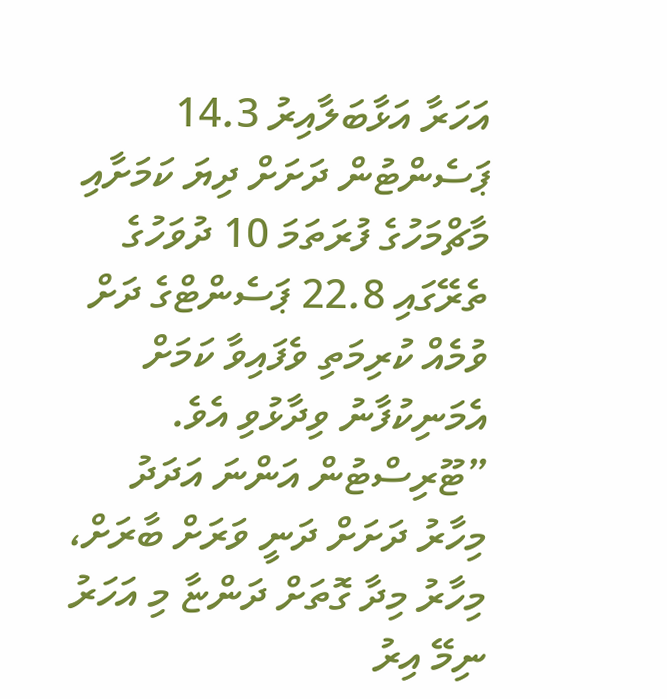އަހަރާ އަޅާބަލާއިރު 14.3 ޕަސެންޓުން ދަށަށް ދިޔަ ކަމަށާއި މާޗްމަހުގެ ފުރަތަމަ 10 ދުވަހުގެ ތެރޭގައި 22.8 ޕަސެންޓްގެ ދަށް ވުމެއް ކުރިމަތި ވެފައިވާ ކަމަށް އެމަނިކުފާނު ވިދާޅުވި އެވެ.
”ޓޫރިސްޓުން އަންނަ އަދަދު މިހާރު ދަށަށް ދަނީ ވަރަށް ބާރަށް، މިހާރު މިދާ ގޮތަށް ދަންޏާ މި އަހަރު ނިމޭ އިރު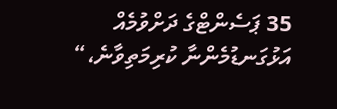35 ޕަސެންޓްގެ ދަށްވުމެއް އަޅުގަނޑުމެންނާ ކުރިމަތިވާނެ،“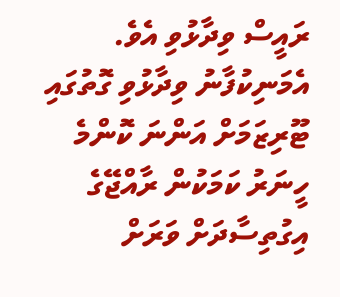ރައީސް ވިދާޅުވި އެވެ.
އެމަނިކުފާނު ވިދާޅުވި ގޮތުގައި ޓޫރިޒަމަށް އަންނަ ކޮންމެ ހީނަރު ކަމަކުން ރާއްޖޭގެ އިގުތިސާދަށް ވަރަށް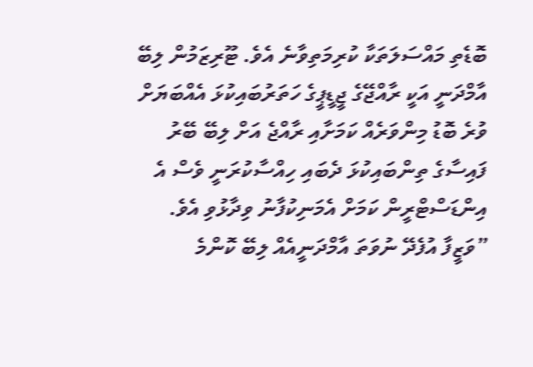ބޮޑެތި މައްސަލަތަކާ ކުރިމަތިވާނެ އެވެ. ޓޫރިޒަމުން ލިބޭ އާމްދަނީ އަކީ ރާއްޖޭގެ ޖީޑީޕީގެ ހަތަރުބައިކުޅަ އެއްބަޔަށް ވުރެ ބޮޑު މިންވަރެއް ކަމަށާއި ރާއްޖެ އަށް ލިބޭ ބޭރު ފައިސާގެ ތިންބައިކުޅަ ދެބައި ހިއްސާކުރަނީ ވެސް އެ އިންޑަސްޓްރީން ކަމަށް އެމަނިކުފާނު ވިދާޅުވި އެވެ.
”ވަޒީފާ އުފެދޭ ނުވަތަ އާމްދަނީއެއް ލިބޭ ކޮންމެ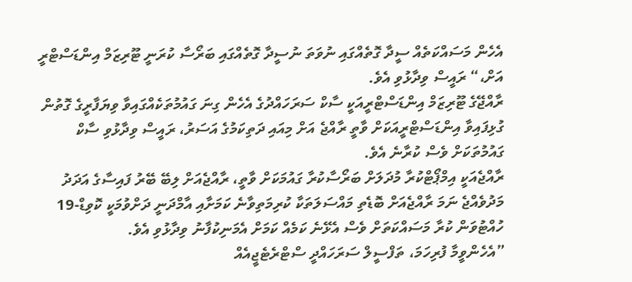އެހެން މަސައްކަތެއް ސީދާ ގޮތެއްގައި ނުވަތަ ނުސީދާ ގޮތެއްގައި ބަރޯސާ ކުރަނީ ޓޫރިޒަމް އިންޑަސްޓްރީ އަށް،“ ރައީސް ވިދާޅުވި އެވެ.
ރާއްޖޭގެ ޓޫރިޒަމް އިންޑަސްޓްރީއަކީ ސާކް ސަރަހައްދުގެ އެހެން ގިނަ ގައުމުތަކެއްގައިވާ ވިޔަފާރީގެ ގޮތުން ގުޅިފައިވާ އިންޑަސްޓްރީއަކަށް ވާތީ ރާއްޖެ އަށް މިއައި ދަތިކަމުގެ އަސަރު، ރައީސް ވިދާޅުވި ސާކް ގައުމުތަކަށް ވެސް ކުރާނެ އެވެ.
ރާއްޖެއަކީ އިމްޕޯޓްކުރާ މުދަލަށް ބަރޯސާކުރާ ގައުމަކަށް ވާތީ، ރާއްޖެއަށް ލިބޭ ބޭރު ފައިސާގެ އަދަދު މަދުވެއްޖެ ނަމަ ރާއްޖެއަށް ބޮޑެތި މައްސަލަތަކާ ކުރިމަތިވާނެ ކަމަށާއި އާމްދަނީ ދަށްވުމަކީ ކޮވިޑް-19 ހުއްޓުވަން ކުރާ މަސައްކަތަށް ވެސް އެޅޭނެ ކަމެއް ކަމަށް އެމަނިކުފާނު ވިދާޅުވި އެވެ.
”އެހެންވީމާ ފުރިހަމަ، ތަފްސީލް ސަރަހައްދީ ސްޓްރެޓެޖީއެއް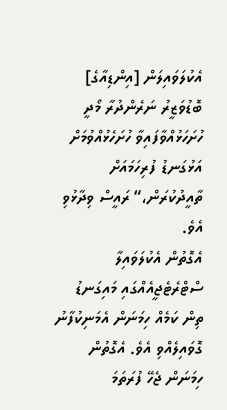އެކުލަވައިލަން [އިންޑިއާގެ] ބޮޑުވަޒީރު ނަރެންދުރާ މޯދީ ހުށަހަޅުއްވާފައިވާ ހުށަހެޅުއްވުމަށް އަޅުގަނޑު ފުރިހަމައަށް ތާއީދުކުރަން،“ ރައީސް ވިދާޅުވި އެވެ.
އެގޮތުން އެކުލަވައިލާ ސްޓްރެޓެޖީއެއްގައި މައިގަނޑު ތިން ކަމެއް ހިމަނަން އެމަނިކުފާނު ގޮވައިލެއްވި އެވެ. އެގޮތުން ހިމަނަން ޖެހޭ ފުރަތަމަ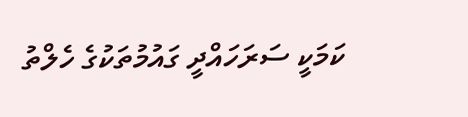ކަމަކީ ސަރަހައްދީ ގައުމުތަކުގެ ހެލްތު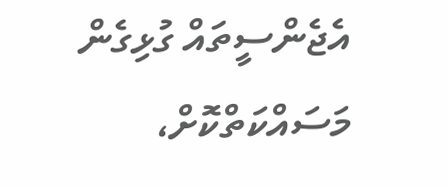އެޖެންސީތައް ގުޅިގެން މަސައްކަތްކޮށް،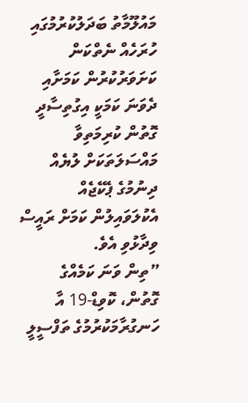މައުލޫމާތު ބަދަލުކުރުމުގައި ހުރަހެއް ނެތްކަން ކަށަވަރުކުރުން ކަމަށާއި ދެވަނަ ކަމަކީ އިގުތިސާދީ ގޮތުން ކުރިމަތިވާ މައްސަލަތަކަށް ލުޔެއް ދިނުމުގެ ޕެކޭޖެއް އެކުލަވައިލުން ކަމަށް ރައީސް ވިދާޅުވި އެވެ.
”ތިން ވަނަ ކަމެއްގެ ގޮތުން، ކޮވިޑް-19 އާ ހަނގުރާމަކުރުމުގެ ތަފްސީލީ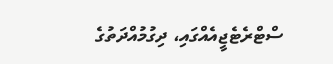ސްޓްރެޓެޖީއެއްގައި، ދިގުމުއްދަތުގެ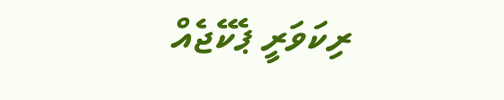ރިކަވަރީ ޕެކޭޖެއް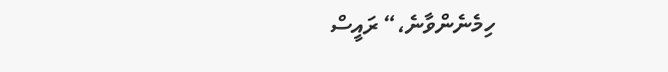ހިމެނެންވާނެ،“ ރައީސް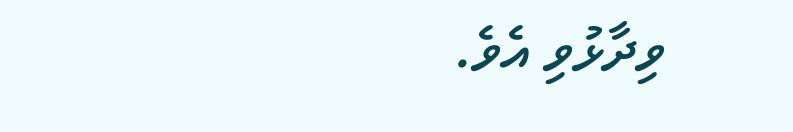ވިދާޅުވި އެވެ.